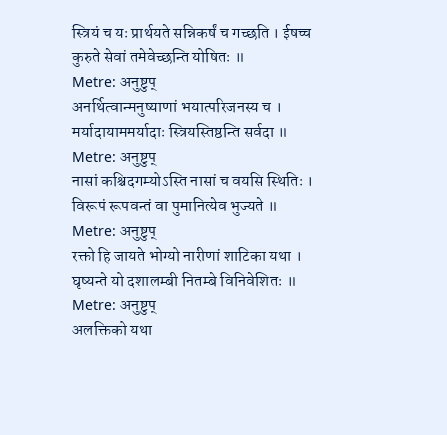स्त्रियं च यः प्रार्थयते सन्निकर्षं च गच्छति । ईषच्च कुरुते सेवां तमेवेच्छन्ति योषितः ॥
Metre: अनुष्टुप्
अनर्थित्वान्मनुष्याणां भयात्परिजनस्य च । मर्यादायाममर्यादाः स्त्रियस्तिष्ठन्ति सर्वदा ॥
Metre: अनुष्टुप्
नासां कश्चिदगम्योऽस्ति नासां च वयसि स्थितिः । विरूपं रूपवन्तं वा पुमानित्येव भुज्यते ॥
Metre: अनुष्टुप्
रक्तो हि जायते भोग्यो नारीणां शाटिका यथा । घृष्यन्ते यो दशालम्बी नितम्बे विनिवेशितः ॥
Metre: अनुष्टुप्
अलक्तिको यथा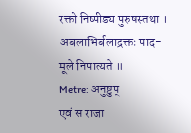रक्तो निष्पीड्य पुरुषस्तथा । अबलाभिर्बलाद्रक्तः पाद-मूले निपात्यते ॥
Metre: अनुष्टुप्
एवं स राजा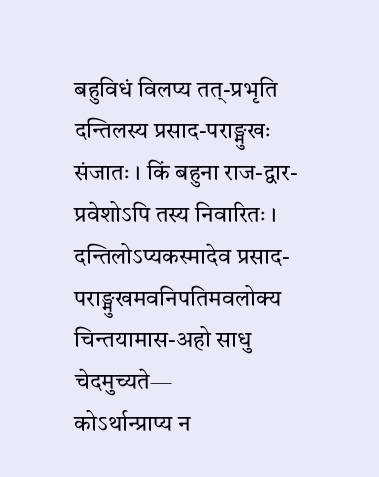बहुविधं विलप्य तत्-प्रभृति दन्तिलस्य प्रसाद-पराङ्मुखः संजातः । किं बहुना राज-द्वार-प्रवेशोऽपि तस्य निवारितः । दन्तिलोऽप्यकस्मादेव प्रसाद-पराङ्मुखमवनिपतिमवलोक्य चिन्तयामास-अहो साधु चेदमुच्यते—
कोऽर्थान्प्राप्य न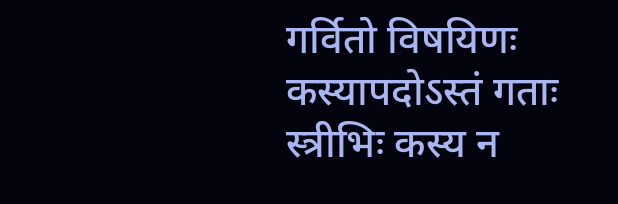गर्वितो विषयिणः कस्यापदोऽस्तं गताः स्त्रीभिः कस्य न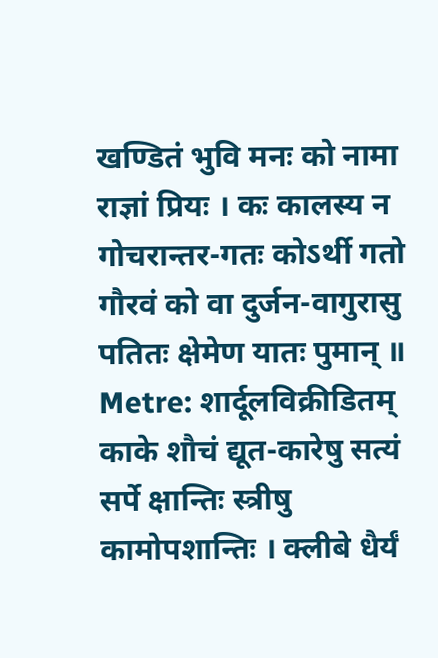खण्डितं भुवि मनः को नामा राज्ञां प्रियः । कः कालस्य न गोचरान्तर-गतः कोऽर्थी गतो गौरवं को वा दुर्जन-वागुरासु पतितः क्षेमेण यातः पुमान् ॥
Metre: शार्दूलविक्रीडितम्
काके शौचं द्यूत-कारेषु सत्यं सर्पे क्षान्तिः स्त्रीषु कामोपशान्तिः । क्लीबे धैर्यं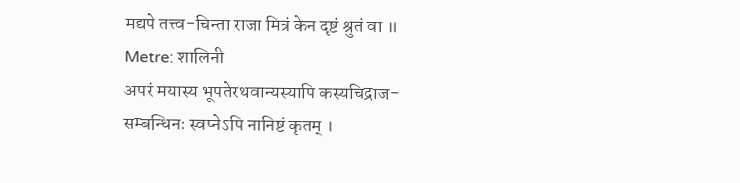मद्यपे तत्त्व-चिन्ता राजा मित्रं केन दृष्टं श्रुतं वा ॥
Metre: शालिनी
अपरं मयास्य भूपतेरथवान्यस्यापि कस्यचिद्राज-सम्बन्धिनः स्वप्नेऽपि नानिष्टं कृतम् ।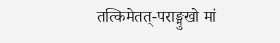तत्किमेतत्-पराङ्मुखो मां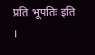प्रति भूपतिः इति ।